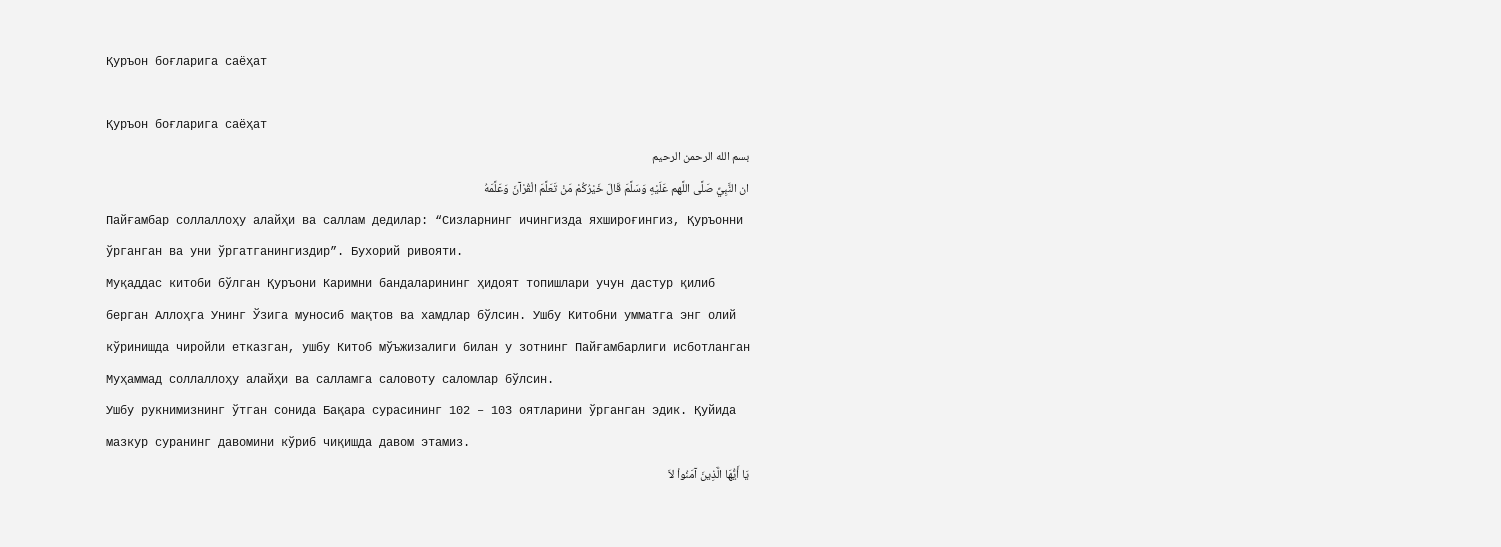Қуръон боғларига саёҳат

Қуръон боғларига саёҳат
بسم الله الرحمن الرحيم
ان النَّبِيِّ صَلَّى اللَّهم عَلَيْهِ وَسَلَّمَ قَالَ خَيْرُكُمْ مَنْ تَعَلَّمَ الْقُرْآنَ وَعَلَّمَهُ
Пайғамбар соллаллоҳу алайҳи ва саллам дедилар: “Сизларнинг ичингизда яхшироғингиз, Қуръонни ўрганган ва уни ўргатганингиздир”. Бухорий ривояти.
Муқаддас китоби бўлган Қуръони Каримни бандаларининг ҳидоят топишлари учун дастур қилиб берган Аллоҳга Унинг Ўзига муносиб мақтов ва хамдлар бўлсин. Ушбу Китобни умматга энг олий кўринишда чиройли етказган, ушбу Китоб мўъжизалиги билан у зотнинг Пайғамбарлиги исботланган Муҳаммад соллаллоҳу алайҳи ва салламга саловоту саломлар бўлсин.
Ушбу рукнимизнинг ўтган сонида Бақара сурасининг 102 – 103 оятларини ўрганган эдик. Қуйида мазкур суранинг давомини кўриб чиқишда давом этамиз.
يَا أَيُّهَا الَّذِينَ آمَنُواْ لاَ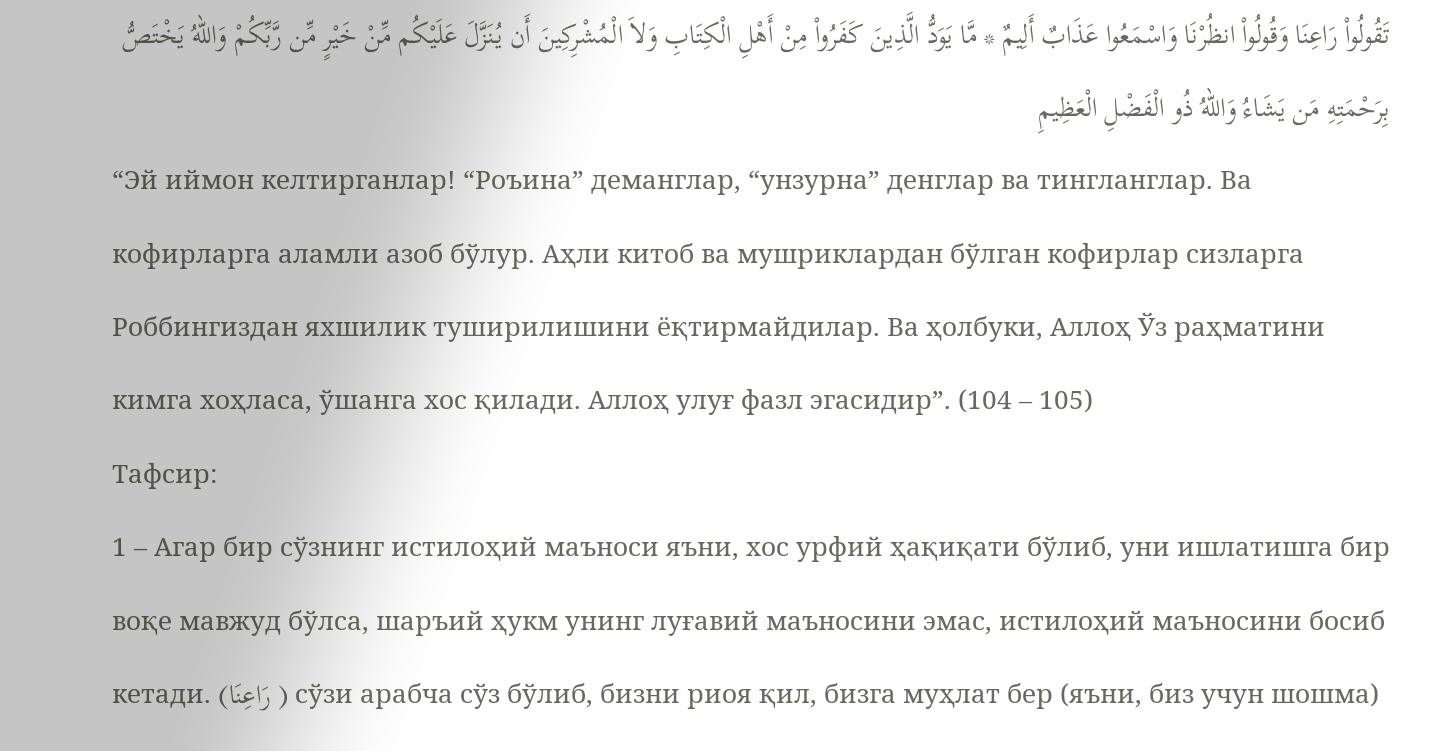تَقُولُواْ رَاعِنَا وَقُولُواْ انظُرْنَا وَاسْمَعُوا عَذَابٌ أَلِيمٌ * مَّا يَوَدُّ الَّذِينَ كَفَرُواْ مِنْ أَهْلِ الْكِتَابِ وَلاَ الْمُشْرِكِينَ أَن يُنَزَّلَ عَلَيْكُم مِّنْ خَيْرٍ مِّن رَّبِّكُمْ وَاللّهُ يَخْتَصُّ بِرَحْمَتِهِ مَن يَشَاءُ وَاللّهُ ذُو الْفَضْلِ الْعَظِيمِ
“Эй иймон келтирганлар! “Роъина” деманглар, “унзурна” денглар ва тингланглар. Ва кофирларга аламли азоб бўлур. Аҳли китоб ва мушриклардан бўлган кофирлар сизларга Роббингиздан яхшилик туширилишини ёқтирмайдилар. Ва ҳолбуки, Аллоҳ Ўз раҳматини кимга хоҳласа, ўшанга хос қилади. Аллоҳ улуғ фазл эгасидир”. (104 – 105)
Тафсир:
1 – Агар бир сўзнинг истилоҳий маъноси яъни, хос урфий ҳақиқати бўлиб, уни ишлатишга бир воқе мавжуд бўлса, шаръий ҳукм унинг луғавий маъносини эмас, истилоҳий маъносини босиб кетади. (رَاعِنَا ) сўзи арабча сўз бўлиб, бизни риоя қил, бизга муҳлат бер (яъни, биз учун шошма)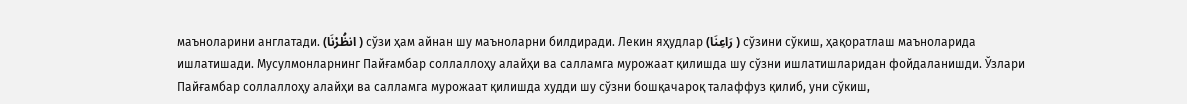маъноларини англатади. (انظُرْنَا ) сўзи ҳам айнан шу маъноларни билдиради. Лекин яҳудлар (رَاعِنَا ) сўзини сўкиш, ҳақоратлаш маъноларида ишлатишади. Мусулмонларнинг Пайғамбар соллаллоҳу алайҳи ва салламга мурожаат қилишда шу сўзни ишлатишларидан фойдаланишди. Ўзлари Пайғамбар соллаллоҳу алайҳи ва салламга мурожаат қилишда худди шу сўзни бошқачароқ талаффуз қилиб, уни сўкиш,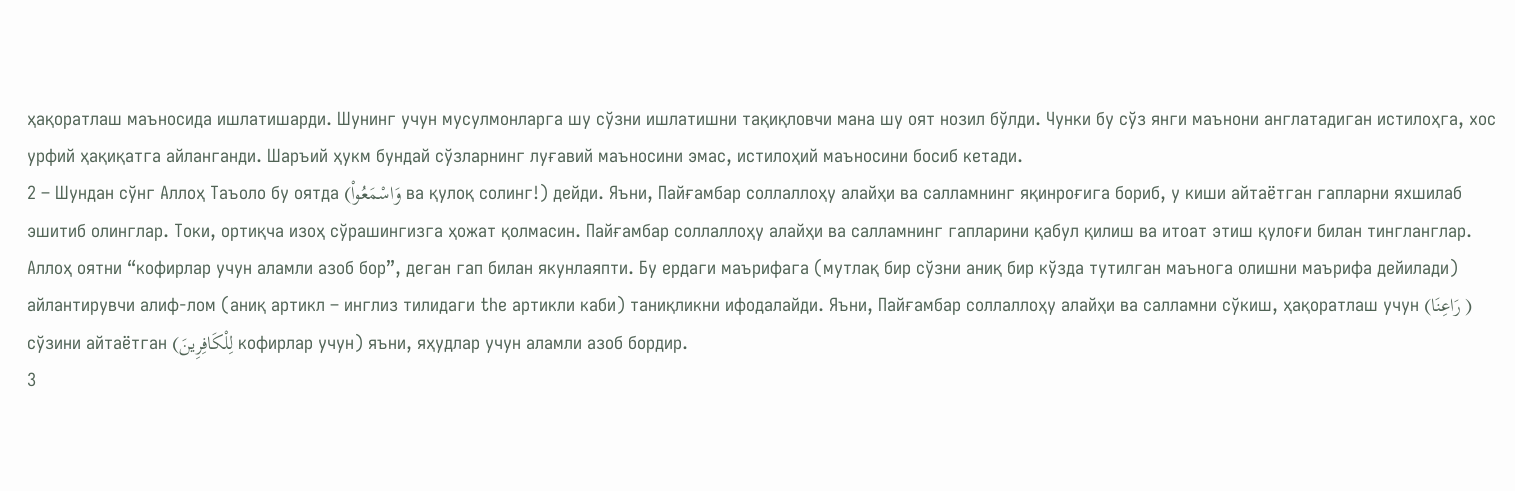ҳақоратлаш маъносида ишлатишарди. Шунинг учун мусулмонларга шу сўзни ишлатишни тақиқловчи мана шу оят нозил бўлди. Чунки бу сўз янги маънони англатадиган истилоҳга, хос урфий ҳақиқатга айланганди. Шаръий ҳукм бундай сўзларнинг луғавий маъносини эмас, истилоҳий маъносини босиб кетади.
2 – Шундан сўнг Аллоҳ Таъоло бу оятда (وَاسْمَعُواْ ва қулоқ солинг!) дейди. Яъни, Пайғамбар соллаллоҳу алайҳи ва салламнинг яқинроғига бориб, у киши айтаётган гапларни яхшилаб эшитиб олинглар. Токи, ортиқча изоҳ сўрашингизга ҳожат қолмасин. Пайғамбар соллаллоҳу алайҳи ва салламнинг гапларини қабул қилиш ва итоат этиш қулоғи билан тингланглар.
Аллоҳ оятни “кофирлар учун аламли азоб бор”, деган гап билан якунлаяпти. Бу ердаги маърифага (мутлақ бир сўзни аниқ бир кўзда тутилган маънога олишни маърифа дейилади) айлантирувчи алиф-лом (аниқ артикл – инглиз тилидаги the артикли каби) таниқликни ифодалайди. Яъни, Пайғамбар соллаллоҳу алайҳи ва салламни сўкиш, ҳақоратлаш учун (رَاعِنَا ) сўзини айтаётган (لِلْكَافِرِينَ кофирлар учун) яъни, яҳудлар учун аламли азоб бордир.
3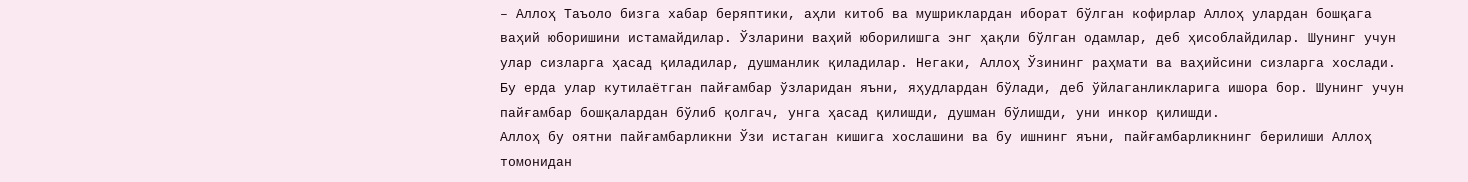– Аллоҳ Таъоло бизга хабар беряптики, аҳли китоб ва мушриклардан иборат бўлган кофирлар Аллоҳ улардан бошқага ваҳий юборишини истамайдилар. Ўзларини ваҳий юборилишга энг ҳақли бўлган одамлар, деб ҳисоблайдилар. Шунинг учун улар сизларга ҳасад қиладилар, душманлик қиладилар. Негаки, Аллоҳ Ўзининг раҳмати ва ваҳийсини сизларга хослади. Бу ерда улар кутилаётган пайғамбар ўзларидан яъни, яҳудлардан бўлади, деб ўйлаганликларига ишора бор. Шунинг учун пайғамбар бошқалардан бўлиб қолгач, унга ҳасад қилишди, душман бўлишди, уни инкор қилишди.
Аллоҳ бу оятни пайғамбарликни Ўзи истаган кишига хослашини ва бу ишнинг яъни, пайғамбарликнинг берилиши Аллоҳ томонидан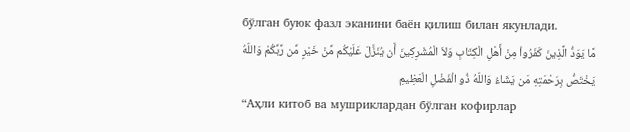бўлган буюк фазл эканини баён қилиш билан якунлади.
مَّا يَوَدُّ الَّذِينَ كَفَرُواْ مِنْ أَهْلِ الْكِتَابِ وَلاَ الْمُشْرِكِينَ أَن يُنَزَّلَ عَلَيْكُم مِّنْ خَيْرٍ مِّن رَّبِّكُمْ وَاللّهُ يَخْتَصُّ بِرَحْمَتِهِ مَن يَشَاءُ وَاللّهُ ذُو الْفَضْلِ الْعَظِيمِ
“Аҳли китоб ва мушриклардан бўлган кофирлар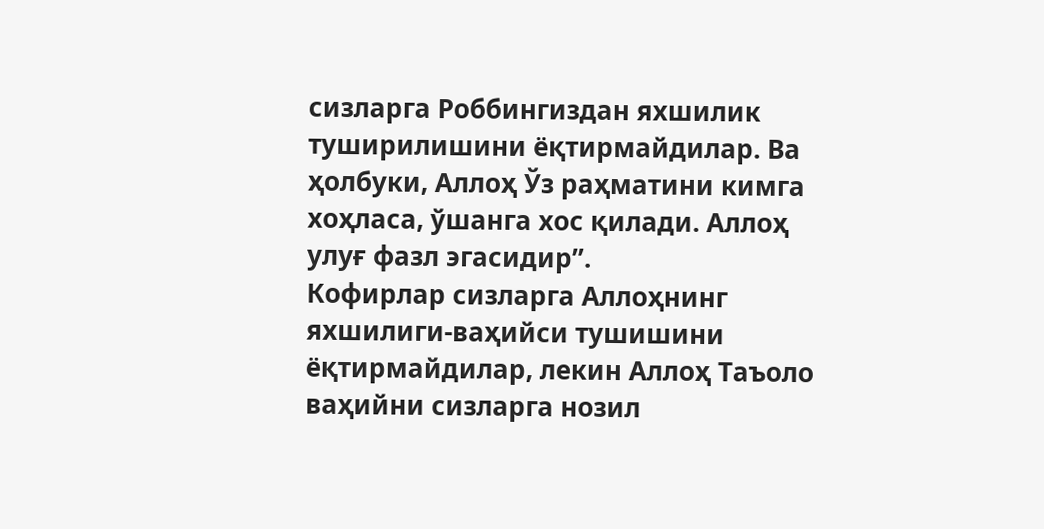сизларга Роббингиздан яхшилик туширилишини ёқтирмайдилар. Ва ҳолбуки, Аллоҳ Ўз раҳматини кимга хоҳласа, ўшанга хос қилади. Аллоҳ улуғ фазл эгасидир”.
Кофирлар сизларга Аллоҳнинг яхшилиги-ваҳийси тушишини ёқтирмайдилар, лекин Аллоҳ Таъоло ваҳийни сизларга нозил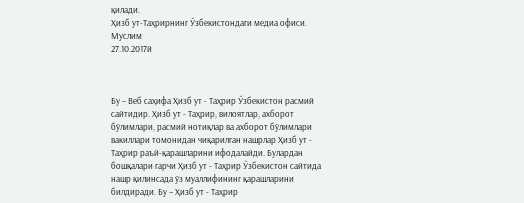қилади.
Ҳизб ут-Таҳрирнинг Ўзбекистондаги медиа офиси. Муслим
27.10.2017й



Бу – Веб саҳифа Ҳизб ут - Таҳрир Ўзбекистон расмий сайтидир. Ҳизб ут - Таҳрир, вилоятлар, ахборот бўлимлари, расмий нотиқлар ва ахборот бўлимлари вакиллари томонидан чиқарилган нашрлар Ҳизб ут - Таҳрир раъй-қарашларини ифодалайди. Булардан бошқалари гарчи Ҳизб ут - Таҳрир Ўзбекистон сайтида нашр қилинсада ўз муаллифининг қарашларини билдиради. Бу – Ҳизб ут - Таҳрир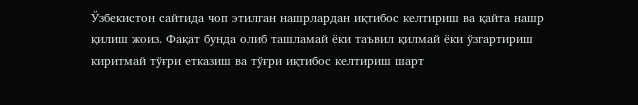Ўзбекистон сайтида чоп этилган нашрлардан иқтибос келтириш ва қайта нашр қилиш жоиз. Фақат бунда олиб ташламай ёки таъвил қилмай ёки ўзгартириш киритмай тўғри етказиш ва тўғри иқтибос келтириш шарт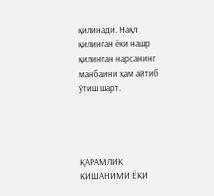қилинади. Нақл қилинган ёки нашр қилинган нарсанинг манбаини ҳам айтиб ўтиш шарт.




ҚАРАМЛИК КИШАНИМИ ЁКИ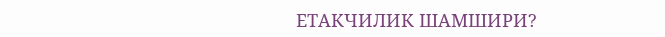ЕТАКЧИЛИК ШАМШИРИ?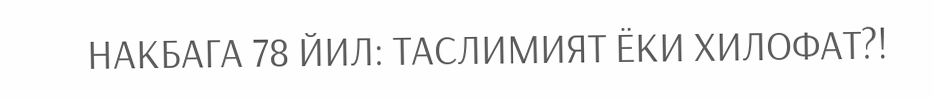НАКБАГА 78 ЙИЛ: ТАСЛИМИЯТ ЁКИ ХИЛОФАТ?!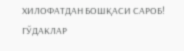ХИЛОФАТДАН БОШҚАСИ САРОБ!
ГЎДАКЛАР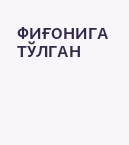ФИҒОНИГА ТЎЛГАН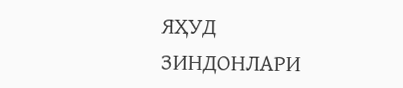ЯҲУД ЗИНДОНЛАРИ